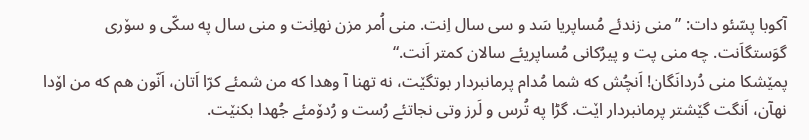آکوبا پسّئو دات: ”منی زندئے مُساپریا سَد و سی سال اِنت. منی اُمر مزن نهاِنت و منی سال په سکّی و سۆری گوَستگاَنت. چه منی پت و پیرُکانی مُساپریئے سالان کمتر اَنت.“
پمێشکا منی دُردانَگان! اَنچُش که شما مُدام پرمانبردار بوتگێت، نه تهنا آ وهدا که من شمئے کرّا اَتان، اَنّون هم که من اۆدا نهآن، اَنگت گێشتر پرمانبردار اێت. گڑا په تُرس و لَرز وتی نجاتئے رُست و رُدۆمئے جُهدا بکنێت.